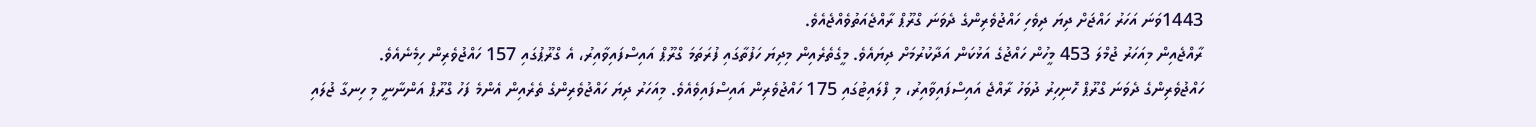1443ވަނަ އަހަރު ހައްޖަށް ދިޔަ ދިވެހި ހައްޖުވެރިންގެ ދެވަނަ ގްރޫޕް ރާއްޖެއަތުވެއްޖެއެވެ.
ރާއްޖެއިން މިއަހަރު ޖުމްލަ 453 މީހުން ހައްޖުގެ އަޅުކަން އަދާކުރުމަށް ދިޔައެވެ. މީގެތެރެއިން މިދިޔަ ހަފުތާގައި ފުރަތަމަ ގްރޫޕް އައިސްފައިވާއިރު، އެ ގްރޫޕުގައި 157 ހައްޖުވެރިން ހިމެނެއެވެ.
ހައްޖުވެރިންގެ ދެވަނަ ގްރޫޕް ހޮނިހިރު ދުވަހު ރާއްޖެ އައިސްފައިވާއިރު، މި ފްލައިޓުގައި 175 ހައްޖުވެރިން އައިސްފައިވެއެވެ. މިއަހަރު ދިޔަ ހައްޖުވެރިންގެ ތެރެއިން އެންމެ ފަހު ގްރޫޕް އަންނާނީ މި ހިނގާ ޖުލައި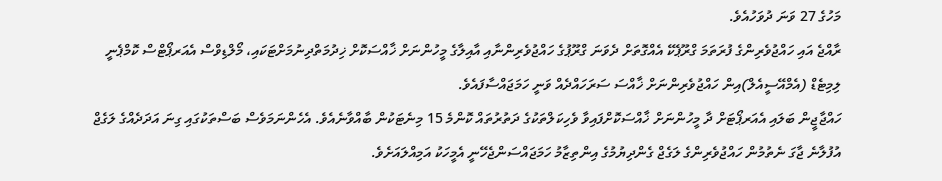މަހުގެ 27 ވަނަ ދުވަހުއެވެ.
ރާއްޖެ އައި ހައްޖުވެރިންގެ ފުރަތަމަ ގްރޫޕެކޭ އެއްގޮތަށް ދެވަނަ ގްރޫޕުގެ ހައްޖުވެރިންނާއި އާއިލާގެ މީހުންނަށް ޚާއްސަކޮށް ޚިދުމަތްދިނުމަށްޓަކައި، މޯލްޑިވްސް އެއަރޕޯޓްސް ކޮމްޕެނީ ލިމިޓެޑް (އެމްއޭސީއެލް)އިން ހައްޖުވެރިންނަށް ޚާއްސަ ސަރަހައްދެއް ވަނީ ހަމަޖައްސާފައެވެ.
ހައްޖާޖީން ބަލައި އެއަރޕޯޓަށް ދާ މީހުންނަށް ޚާއްސަކޮށްފައިވާ ވެހިކަލްތަކުގެ ދަތުރުތައް ކޮންމެ 15 މިނެޓަކުން ބާއްވާނެއެވެ. އެހެންނަމަވެސް ބަސްތަކުގައި ގިނަ އަދަދެއްގެ ލަގެޖް އުފުލާނެ ޖާގަ ނެތުމުން ހައްޖުވެރިންގެ ލަގެޖް ގެންދިޔުމުގެ އިންތިޒާމު ހަމަޖައްސަންޖެހޭނީ އެމީހަކު އަމިއްލައަށެވެ.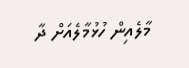މާލެއިން ހުޅުމާލެއަށް ދާ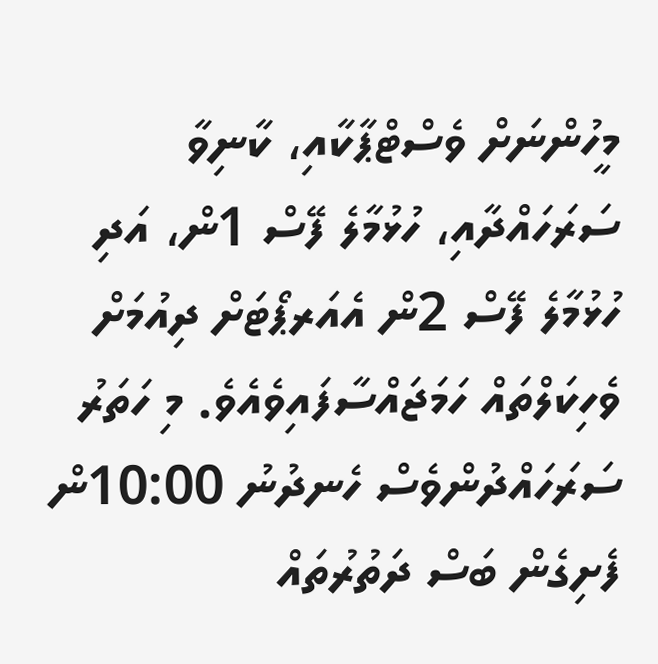މީހުންނަށް ވެސްޓްޕާކާއި، ކާނިވާ ސަރަހައްދާއި، ހުޅުމާލެ ފޭސް 1ން، އަދި ހުޅުމާލެ ފޭސް 2ން އެއަރޕޯޓަށް ދިއުމަށް ވެހިކަލްތައް ހަމަޖައްސާފައިވެއެވެ. މި ހަތަރު ސަރަހައްދުންވެސް ހެނދުނު 10:00ން ފެށިގެން ބަސް ދަތުރުތައް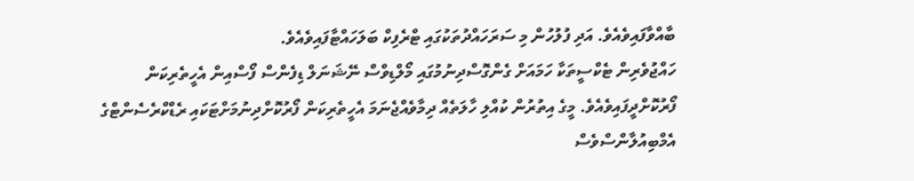ބާއްވާފައިވެއެވެ. އަދި ފުލުހުން މި ސަރަހައްދުތަކުގައި ޓްރެފިކް ބަލަހައްޓާފައިވެއެވެ.
ހައްޖުވެރިން ޓެކްސީތަކާ ހަމައަށް ގެންގޮސްދިނުމުގައި މޯލްޑިވްސް ނޭޝަނަލް ޑިފެންސް ފޯސްއިން އެހީތެރިކަން ފޯރުކޮށްދީފައިވެއެވެ. މީގެ އިތުރުން ކުއްލި ހާލަތެއް ދިމާވެއްޖެނަމަ އެހީތެރިކަން ފޯރުކޮށްދިނުމަށްޓަކައި ރެޑްކްރެސެންޓްގެ އެމްބިއުލާންސްވެސް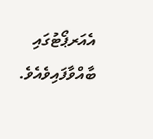އެއަރޕޯޓުގައި ބާއްވާފައިވެއެވެ.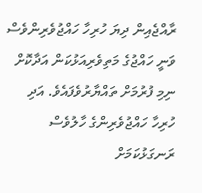ރާއްޖެއިން ދިޔަ ހުރިހާ ހައްޖުވެރިންވެސް ވަނީ ހައްޖުގެ މަތިވެރިއަޅުކަން އަދާކޮށް ނިމި ފުރުމަށް ތައްޔާރުވެފައެވެ. އަދި ހުރިހާ ހައްޖުވެރިންގެ ހާލުވެސް ރަނގަޅުކަމަށް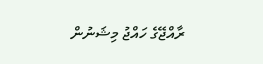ރާއްޖޭގެ ހައްޖު މިޝަނުން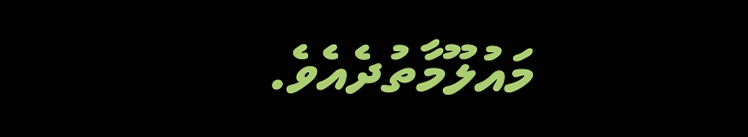މައުލޫމާތުދެއެވެ.